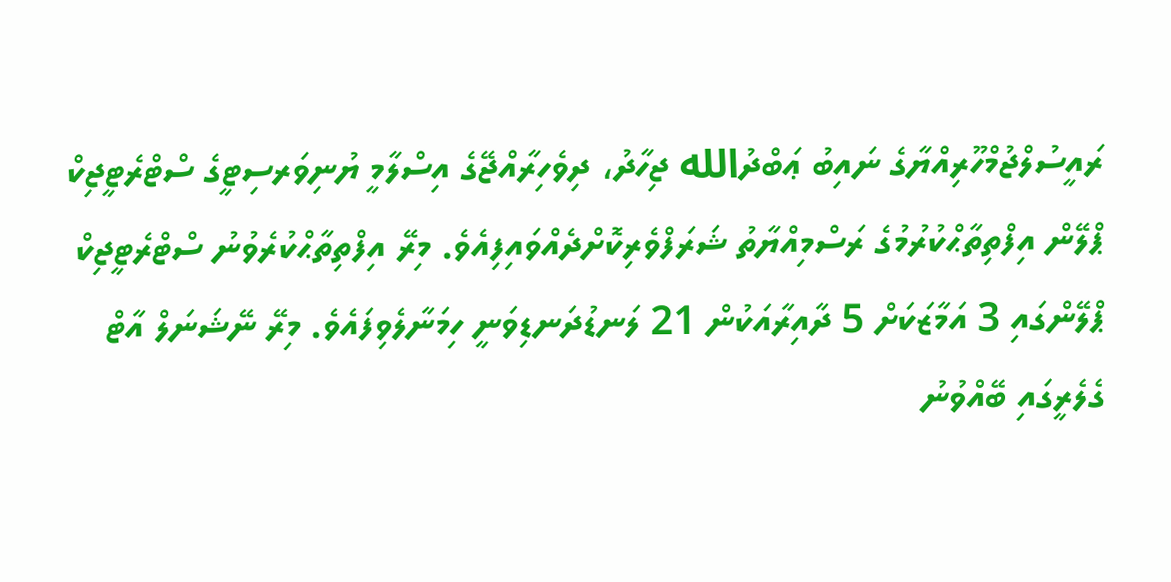ރައީސުލްޖުމްހޫރިއްޔާގެ ނައިބު ޢަބްދުالله ޖިހާދު، ދިވެހިރާއްޖޭގެ އިސްލާމީ ޔުނިވަރސިޓީގެ ސްޓްރެޓީޖިކް ޕްލޭން އިފްތިތާޙްކުރުމުގެ ރަސްމިއްޔާތު ޝަރަފްވެރިކޮށްދެއްވައިފިއެވެ. މިރޭ އިފްތިތާޙްކުރެވުނު ސްޓްރެޓީޖިކް ޕްލޭންގައި 3 އަމާޒަކަށް 5 ދާއިރާއަކުން 21 ލަނޑުދަނޑިވަނީ ހިމަނާލެވިފައެވެ. މިރޭ ނޭޝަނަލް އާޓް ގެލެރީގައި ބޭއްވުނު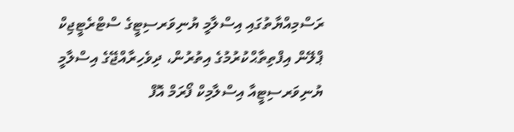ރަސްމިއްޔާތުގައި އިސްލާމީ ޔުނިވަރސިޓީގެ ސްޓްރެޓީޖިކް ޕްލޭން އިފްތިތާޙްކުރުމުގެ އިތުރުން، ދިވެހިރާއްޖޭގެ އިސްލާމީ ޔުނިވަރސިޓީއާ އިސްލާމިކް ފޯރަމް އޮފް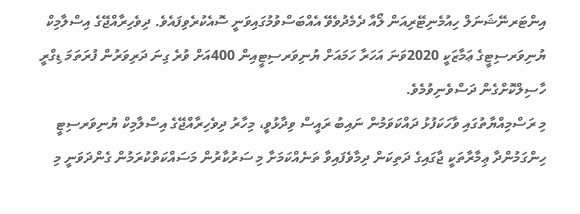އިންޓަރނޭޝަނަލް ހިއުމެނިޓޭރިއަން ލޯއާ ދެމެދުވެވޭ އެއްބަސްވުމުގައިވަނީ ސޮއެކުރެވިފައެވެ. ދިވެހިރާއްޖޭގެ އިސްލާމިކް ޔުނިވަރސިޓީގެ ޢަމާޒަކީ 2020ވަނަ އަހަރާ ހަމައަށް ޔުނިވަރސިޓީއިން 400އަށް ވުރެ ގިނަ ދަރިވަރުން ފުރަތަމަ ޑިގްރީ ހާސިލްކޮށްގެން ދަސްވެނިވުމެވެ.
މި ރަސްމިއްޔާތުގައި ވާހަކަފުޅު ދައްކަވަމުން ނައިބު ރައީސް ވިދާޅުވީ، މިހާރު ދިވެހިރާއްޖޭގެ އިސްލާމިކް ޔުނިވަރސިޓީ ހިންގަމުންދާ ޢިމާރާތަކީ ޖާގައިގެ ދަތިކަން ދިމާވެފައިވާ ތަނެއްކަމަށާ މި ސަރުކާރުން މަސައްކަތްކުރަމުން ގެންދަވަނީ މި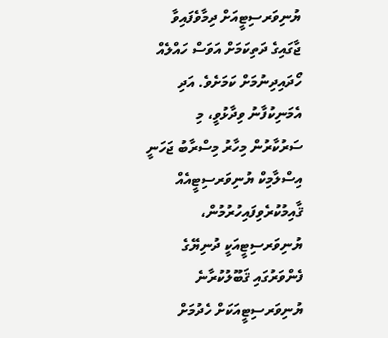ޔުނިވަރސިޓީއަށް ދިމާވެފައިވާ ޖާގައިގެ ދަތިކަމަށް އަވަސް ހައްލެއް ހޯދައިދިނުމަށް ކަމަށެވެ. އަދި އެމަނިކުފާނު ވިދާޅުވީ، މި ސަރުކާރުން މިހާރު މިސްރާބު ޖަހަނީ އިސްލާމިކް ޔުނިވަރސިޓީއެއް ޤާއިމުކުރެވިފައިހުރުމުން، ޔުނިވަރސިޓީއަކީ ދުނިޔޭގެ ފެންވަރުގައި ޤަބޫލުކުރާނެ ޔުނިވަރސިޓީއަކަށް ހެދުމަށް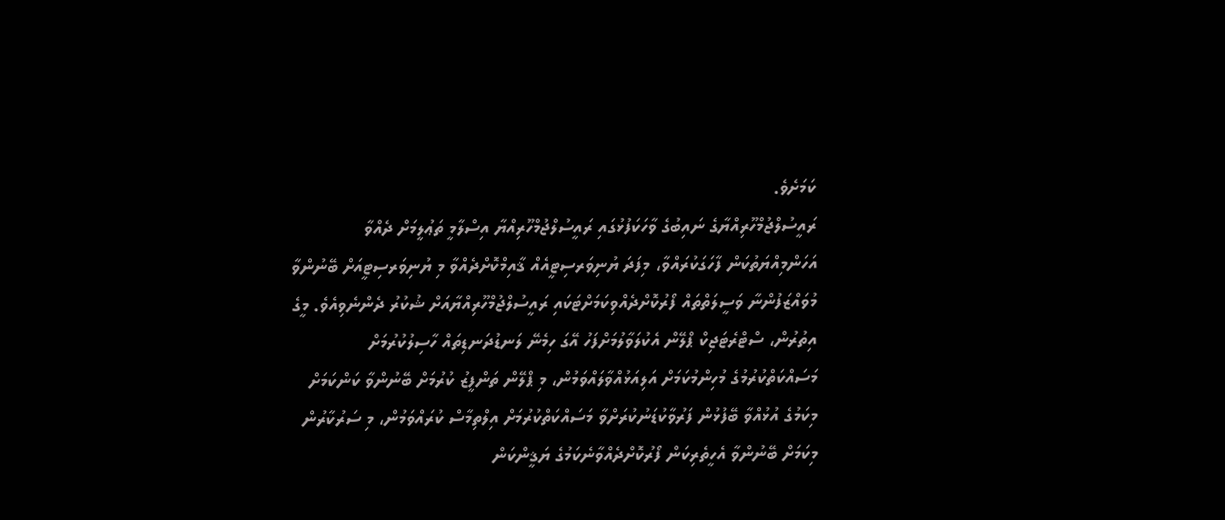ކަމަށެވެ.
ރައީސުލްޖުމްހޫރިއްޔާގެ ނައިބުގެ ވާހަކަފުޅުގައި ރައީސުލްޖުމްހޫރިއްޔާ އިސްލާމީ ތަޢުލީމަށް ދެއްވާ އަހަންމިއްޔަތުކަން ފާހަގަކުރައްވާ، މިފަދަ ޔުނިވަރސިޓީއެއް ޤާއިމްކޮށްދެއްވާ މި ޔުނިވަރސިޓީއަށް ބޭނުންވާ މުވައްޒަފުންނާ ވަސީލަތްތައް ފޯރުކޮށްދެއްވިކަމަށްޓަކައި ރައީސުލްޖުމްހޫރިއްޔާއަށް ޝުކުރު ދެންނެވިއެވެ. މީގެ އިތުރުން، ސްޓްރެޓަޖިކް ޕްލޭން އެކުލަވާލުމަށްފަހު އޭގަ ހިމެނޭ ލަނޑުދަނޑިތައް ހާސިލުކުރުމަށް މަސައްކަތްކުރުމުގެ މުހިންމުކަމަށް އަލިއަޅުއްވާލައްވަމުން، މި ޕްލޭން ތަންފީޒު ކުރުމަށް ބޭނުންވާ ކަންކަމަށް މިކަމުގެ އުޅުއްވާ ބޭފުޅުން ފަރުވާކުޑަނުކުރަށްވާ މަސައްކަތްކުރުމަށް އިލްތިމާސް ކުރައްވަމުން، މި ސަރުކާރުން މިކަމަށް ބޭނުންވާ އެހީތެރިކަން ފޯރުކޮށްދެއްވާނެކަމުގެ ޔަޤީންކަން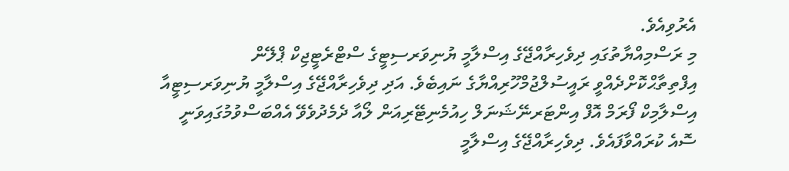އެރުވިއެވެ.
މި ރަސްމިއްޔާތުގައި ދިވެހިރާއްޖޭގެ އިސްލާމީ ޔުނިވަރސިޓީގެ ސްޓްރެޓީޖިކް ޕްލޭން އިފްތިތާޙްކޮށްދެއްވީ ރައީސުލްޖުމްހޫރިއްޔާގެ ނައިބެވެ. އަދި ދިވެހިރާއްޖޭގެ އިސްލާމީ ޔުނިވަރސިޓީއާ އިސްލާމިކް ފޯރަމް އޮފް އިންޓަރނޭޝަނަލް ހިއުމެނިޓޭރިއަން ލޯއާ ދެމެދުވެވޭ އެއްބަސްވުމުގައިވަނީ ސޮއެ ކުރައްވާފައެވެ. ދިވެހިރާއްޖޭގެ އިސްލާމީ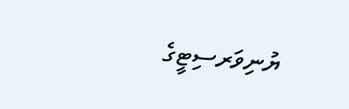ޔުނިވަރސިޓީގެ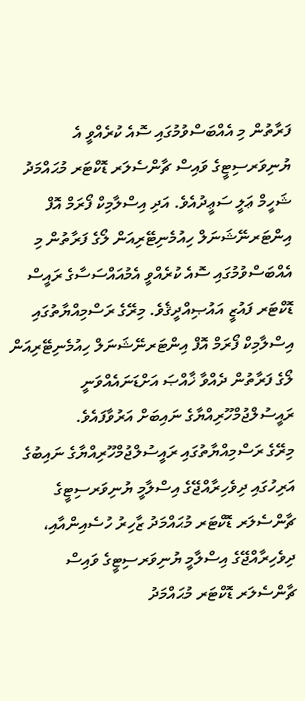ފަރާތުން މި އެއްބަސްވުމުގައި ސޮއެ ކުރެއްވީ އެ ޔުނިވަރސިޓީގެ ވައިސް ޗާންސެލަރ ޑޮކްޓަރ މުޙައްމަދު ޝަހީމް ޢަލީ ސަޢީދުއެވެ. އަދި އިސްލާމިކް ފޯރަމް އޮފް އިންޓަރނޭޝަނަލް ހިއުމެނިޓޭރިއަން ލޯގެ ފަރާތުން މި އެއްބަސްވުމުގައި ސޮއެ ކުރެއްވީ އެމުއައްސަސާގެ ރައީސް ޑޮކްޓަރ ފައުޒީ އައުޞިއްދީޤެވެ. މިރޭގެ ރަސްމިއްޔާތުގައި އިސްލާމިކް ފޯރަމް އޮފް އިންޓަރނޭޝަނަލް ހިއުމެނިޓޭރިއަން ލޯގެ ފަރާތުން ދެއްވާ ޚާއްޞަ އަށްޑަނައެއްވަނީ ރައީސުލްޖުމްހޫރިއްޔާގެ ނައިބަށް އަރުވާފައެވެ.
މިރޭގެ ރަސްމިއްޔާތުގައި ރައީސުލްޖުމްހޫރިއްޔާގެ ނައިބުގެ އަރިހުގައި ދިވެހިރާއްޖޭގެ އިސްލާމީ ޔުނިވަރސިޓީގެ ޗާންސެލަރ ޑޮކްޓަރ މުޙައްމަދު ޒާހިރު ހުސެއިންއާއި، ދިވެހިރާއްޖޭގެ އިސްލާމީ ޔުނިވަރސިޓީގެ ވައިސް ޗާންސެލަރ ޑޮކްޓަރ މުޙައްމަދު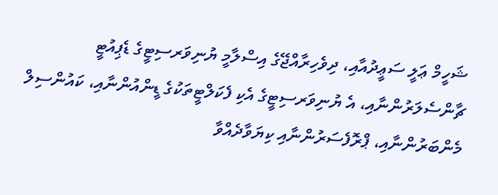ޝަހީމް ޢަލީ ސަޢީދުއާއި، ދިވެހިރާއްޖޭގެ އިސްލާމީ ޔުނިވަރސިޓީގެ ޑެޕިއުޓީ ޗާންސެލަރުންނާއި، އެ ޔުނިވަރސިޓީގެ އެކި ފެކަލްޓީތަކުގެ ޑީންއުންނާއި، ކައުންސިލް މެންބަރުންނާއި، ޕްރޮފެސަރުންނާއި ކިޔަވާދެއްވާ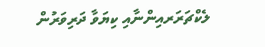ލެކްޗަރަރއިންނާއި ކިޔަވާ ދަރިވަރުން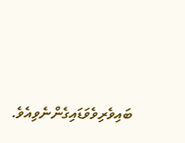ބައިވެރިވެވަޑައިގެންނެވިއެވެ.